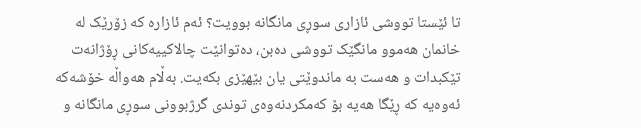تا ئێستا تووشی ئازاری سوڕی مانگانە بوویت؟ ئەم ئازارە کە زۆرێک لە خانمان هەموو مانگێک تووشی دەبن، دەتوانێت چالاکییەکانی ڕۆژانەت تێکبدات و هەست بە ماندوێتی یان بێهێزی بکەیت. بەڵام هەواڵە خۆشەکە ئەوەیە کە ڕێگا هەیە بۆ کەمکردنەوەی توندی گرژبوونی سوڕی مانگانە و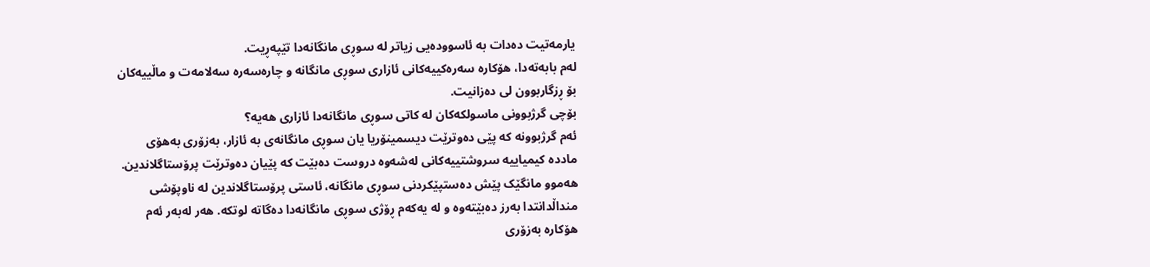یارمەتیت دەدات بە ئاسوودەیی زیاتر لە سوڕی مانگانەدا تێپەڕیت.
لەم بابەتەدا، هۆکارە سەرەکییەکانی ئازاری سوڕی مانگانە و چارەسەرە سەلامەت و ماڵییەکان بۆ ڕزگاربوون لی دەزانیت.
بۆچی گرژبوونی ماسولکەکان لە کاتی سوڕی مانگانەدا ئازاری هەیە؟
ئەم گرژبوونە کە پێی دەوترێت دیسمینۆریا یان سوڕی مانگانەی بە ئازار، بەزۆری بەهۆی ماددە کیمیاییە سروشتییەکانی لەشەوە دروست دەبێت کە پێیان دەوترێت پرۆستاگلاندین. هەموو مانگێک پێش دەستپێکردنی سوڕی مانگانە، ئاستی پرۆستاگلاندین لە ناوپۆشی منداڵدانتدا بەرز دەبێتەوە و لە یەکەم ڕۆژی سوڕی مانگانەدا دەگاتە لوتکە. هەر لەبەر ئەم هۆکارە بەزۆری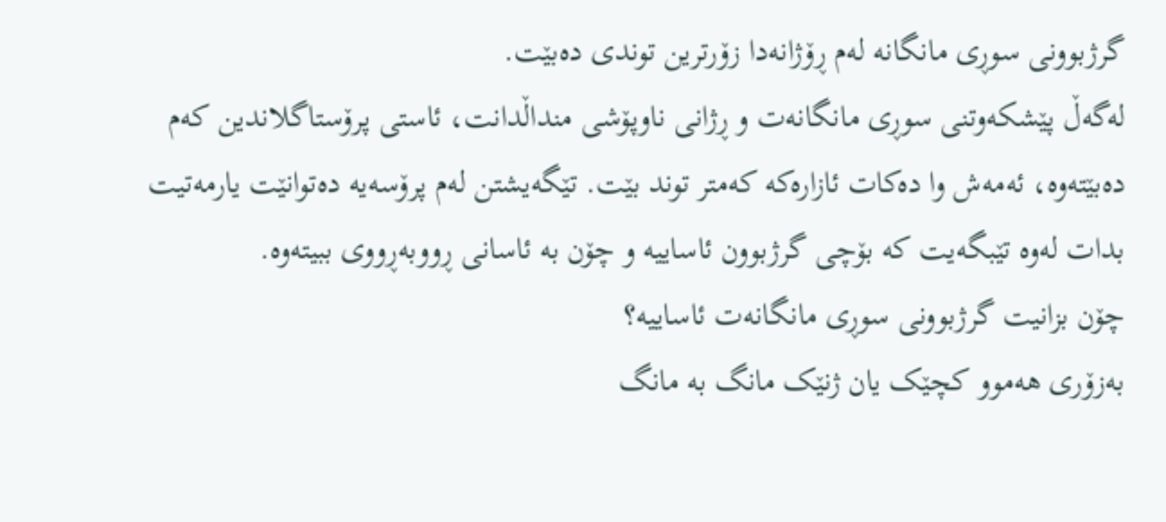گرژبوونی سوڕی مانگانە لەم ڕۆژانەدا زۆرترین توندی دەبێت.
لەگەڵ پێشکەوتنی سوڕی مانگانەت و ڕژانی ناوپۆشی منداڵدانت، ئاستی پرۆستاگلاندین کەم دەبێتەوە، ئەمەش وا دەکات ئازارەکە کەمتر توند بێت. تێگەیشتن لەم پرۆسەیە دەتوانێت یارمەتیت بدات لەوە تێبگەیت کە بۆچی گرژبوون ئاساییە و چۆن بە ئاسانی ڕووبەڕووی ببیتەوە.
چۆن بزانیت گرژبوونی سوڕی مانگانەت ئاساییە؟
بەزۆری هەموو کچێک یان ژنێک مانگ بە مانگ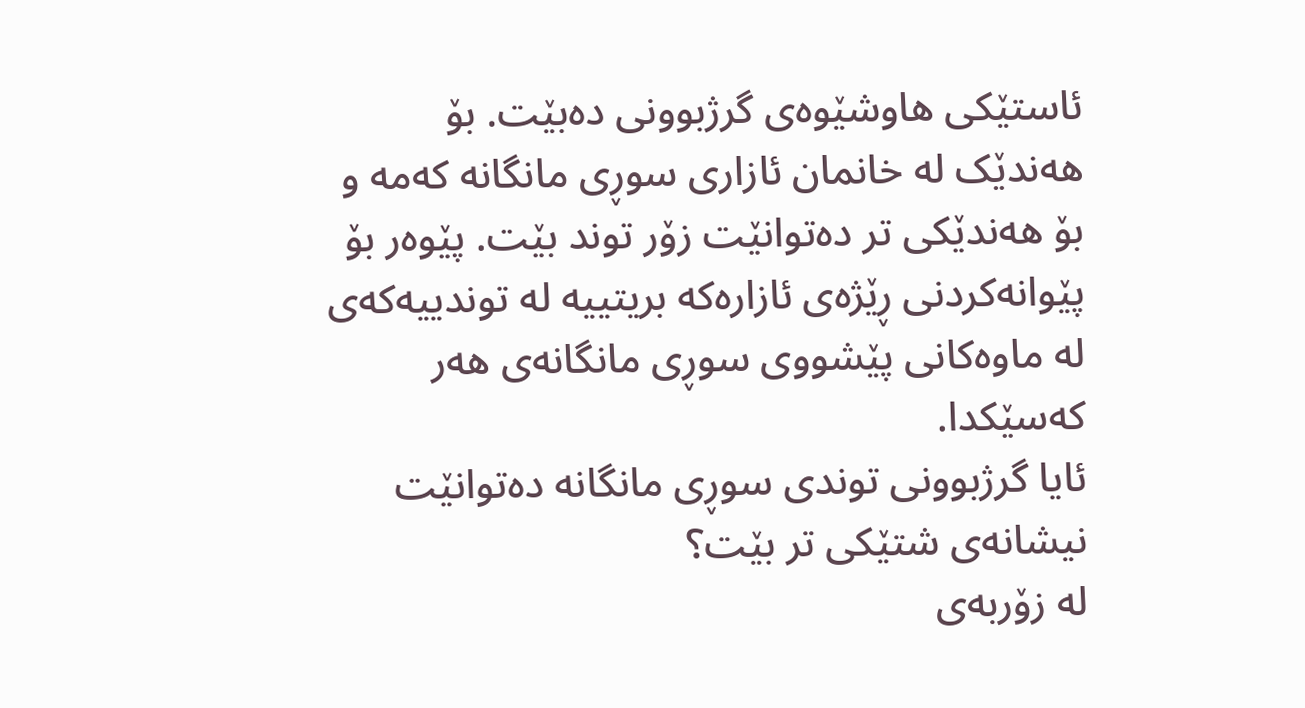ئاستێکی هاوشێوەی گرژبوونی دەبێت. بۆ هەندێک لە خانمان ئازاری سوڕی مانگانە کەمە و بۆ هەندێکی تر دەتوانێت زۆر توند بێت. پێوەر بۆ پێوانەکردنی ڕێژەی ئازارەکە بریتییە لە توندییەکەی لە ماوەکانی پێشووی سوڕی مانگانەی هەر کەسێکدا.
ئایا گرژبوونی توندی سوڕی مانگانە دەتوانێت نیشانەی شتێکی تر بێت؟
لە زۆربەی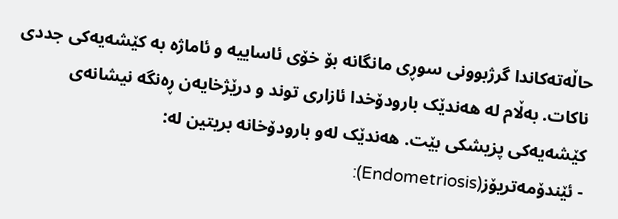حاڵەتەکاندا گرژبوونی سوڕی مانگانە بۆ خۆی ئاساییە و ئاماژە بە کێشەیەکی جددی ناکات. بەڵام لە هەندێک بارودۆخدا ئازاری توند و درێژخایەن ڕەنگە نیشانەی کێشەیەکی پزیشکی بێت. هەندێک لەو بارودۆخانە بریتین لە:
- ئێندۆمەتریۆز(Endometriosis):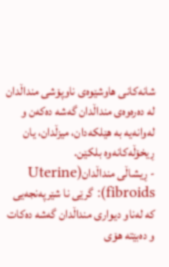شانەکانی هاوشێوەی ناوپۆشی منداڵدان لە دەرەوەی منداڵدان گەشە دەکەن و لەوانەیە بە هێلکەدان، میزڵدان، یان ڕیخۆڵەکانەوە بلکێن.
- ڕیشاڵی منداڵدان(Uterine fibroids): گرێی نا شێرپەنجەیی کە لەناو دیواری منداڵدان گەشە دەکات و دەبێتە هۆی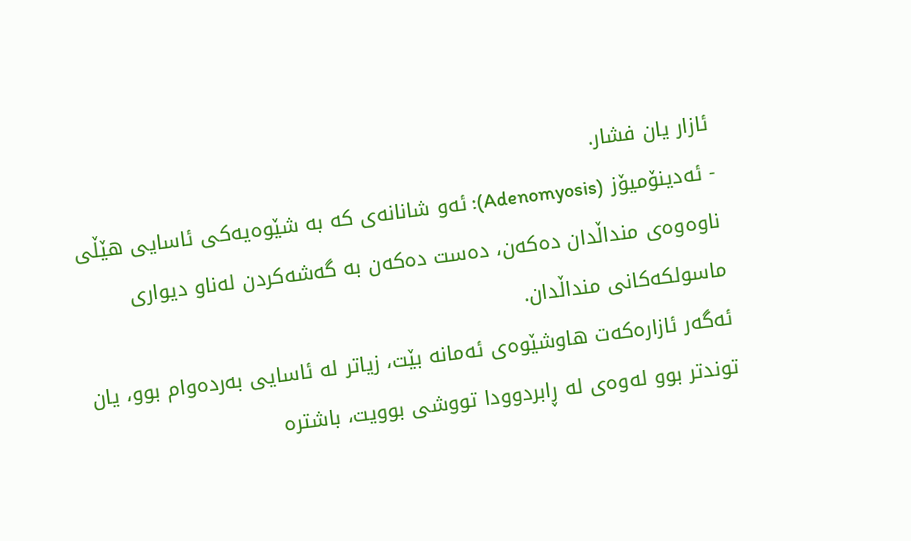ئازار یان فشار.
- ئەدینۆمیۆز (Adenomyosis): ئەو شانانەی کە بە شێوەیەکی ئاسایی هێڵی ناوەوەی منداڵدان دەکەن، دەست دەکەن بە گەشەکردن لەناو دیواری ماسولکەکانی منداڵدان.
ئەگەر ئازارەکەت هاوشێوەی ئەمانە بێت، زیاتر لە ئاسایی بەردەوام بوو، یان توندتر بوو لەوەی لە ڕابردوودا تووشی بوویت، باشترە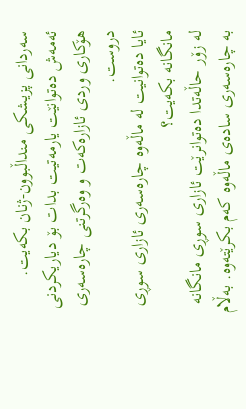سەردانی پزیشکی منداڵبوون-ژنان بکەیت. ئەمەش دەتوانێت یارمەتیت بدات بۆ دیاریکردنی هۆکاری وردی ئازارەکەت و وەرگرتنی چارەسەری دروست.
ئایا دەتوانیت لە ماڵەوە چارەسەری ئازاری سوڕی مانگانە بکەیت؟
لە زۆر حاڵەتدا دەتوانرێت ئازاری سوڕی مانگانە بە چارەسەری سادەی ماڵەوە کەم بکرێتەوە. بەڵام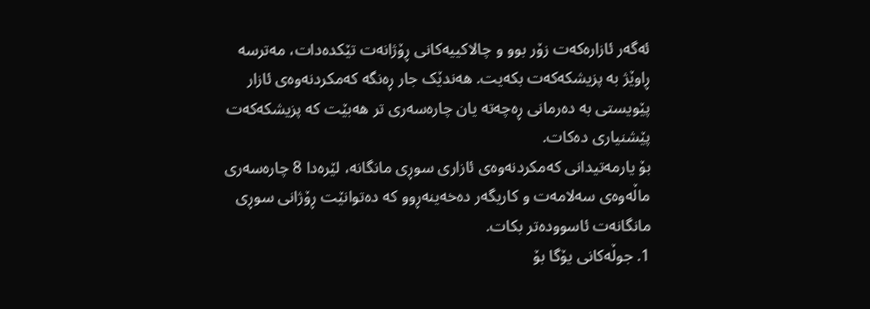ئەگەر ئازارەکەت زۆر بوو و چالاکییەکانی ڕۆژانەت تێکدەدات، مەترسە ڕاوێژ بە پزیشکەکەت بکەیت. هەندێک جار ڕەنگە کەمکردنەوەی ئازار پێویستی بە دەرمانی ڕەچەتە یان چارەسەری تر هەبێت کە پزیشکەکەت پێشنیاری دەکات.
بۆ یارمەتیدانی کەمکردنەوەی ئازاری سوڕی مانگانە، لێرەدا 8 چارەسەری ماڵەوەی سەلامەت و کاریگەر دەخەینەڕوو کە دەتوانێت ڕۆژانی سوڕی مانگانەت ئاسوودەتر بکات.
1. جوڵەکانی یۆگا بۆ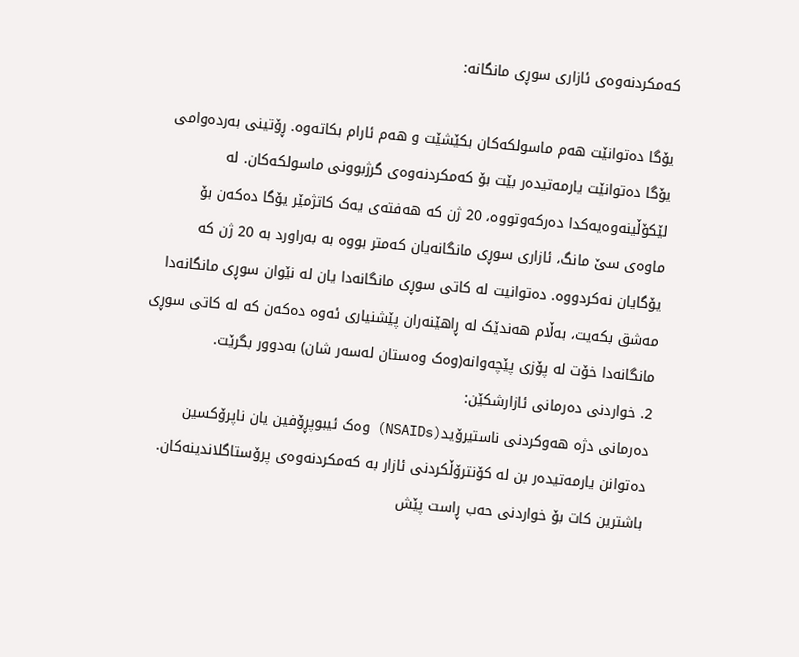کەمکردنەوەی ئازاری سوڕی مانگانە:

یۆگا دەتوانێت هەم ماسولکەکان بکێشێت و هەم ئارام بکاتەوە. ڕۆتینی بەردەوامی یۆگا دەتوانێت یارمەتیدەر بێت بۆ کەمکردنەوەی گرژبوونی ماسولکەکان. لە لێکۆڵینەوەیەکدا دەرکەوتووە، 20 ژن کە هەفتەی یەک کاتژمێر یۆگا دەکەن بۆ ماوەی سێ مانگ، ئازاری سوڕی مانگانەیان کەمتر بووە بە بەراورد بە 20 ژن کە یۆگایان نەکردووە. دەتوانیت لە کاتی سوڕی مانگانەدا یان لە نێوان سوڕی مانگانەدا مەشق بکەیت، بەڵام هەندێک لە ڕاهێنەران پێشنیاری ئەوە دەکەن کە لە کاتی سوڕی مانگانەدا خۆت لە پۆزی پێچەوانە(وەک وەستان لەسەر شان) بەدوور بگرێت.
2. خواردنی دەرمانی ئازارشکێن:
دەرمانی دژە هەوکردنی ناستیرۆید(NSAIDs) وەک ئیبوپڕۆفین یان ناپرۆکسین دەتوانن یارمەتیدەر بن لە کۆنترۆڵکردنی ئازار بە کەمکردنەوەی پرۆستاگلاندینەکان. باشترین کات بۆ خواردنی حەب ڕاست پێش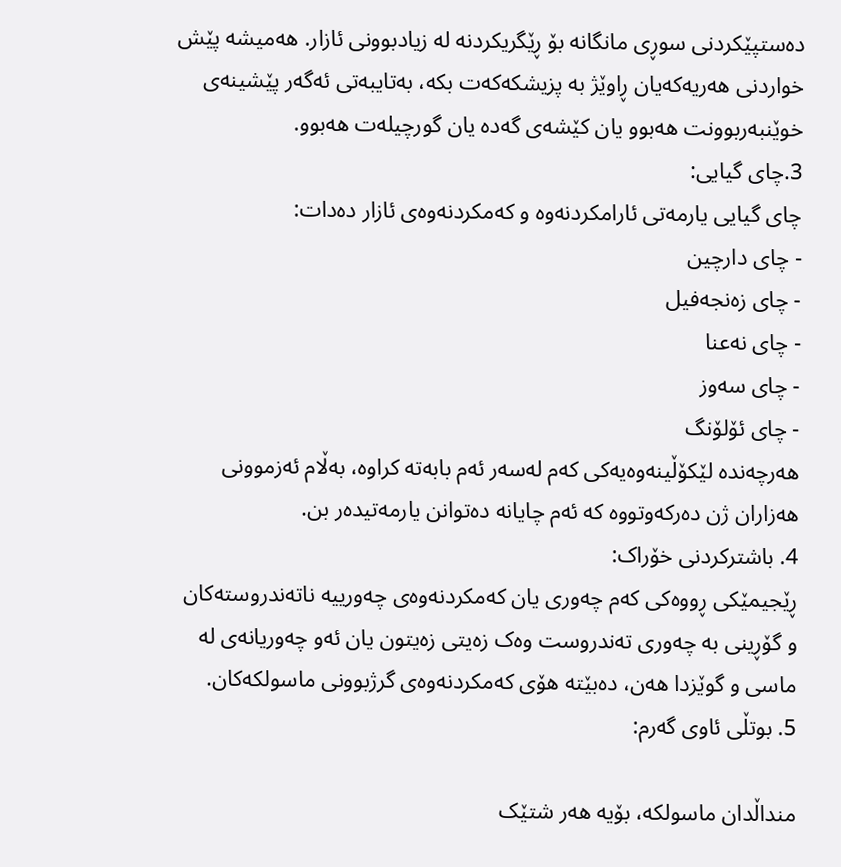دەستپێکردنی سوڕی مانگانە بۆ ڕێگریکردنه لە زیادبوونی ئازار. هەمیشە پێش خواردنی هەریەکەیان ڕاوێژ بە پزیشکەکەت بکە، بەتایبەتی ئەگەر پێشینەی خوێنبەربوونت هەبوو یان کێشەی گەدە یان گورچیلەت هەبوو.
3.چای گیایی:
چای گیایی یارمەتی ئارامکردنەوە و کەمکردنەوەی ئازار دەدات:
- چای دارچین
- چای زەنجەفیل
- چای نەعنا
- چای سەوز
- چای ئۆلۆنگ
هەرچەندە لێکۆڵینەوەیەکی کەم لەسەر ئەم بابەتە کراوە، بەڵام ئەزموونی هەزاران ژن دەرکەوتووە کە ئەم چایانە دەتوانن یارمەتیدەر بن.
4. باشترکردنی خۆراک:
ڕێجیمێکی ڕووەکی کەم چەوری یان کەمکردنەوەی چەورییە ناتەندروستەکان و گۆڕینی بە چەوری تەندروست وەک زەیتی زەیتون یان ئەو چەوریانەی لە ماسی و گوێزدا هەن، دەبێتە هۆی کەمکردنەوەی گرژبوونی ماسولکەکان.
5. بوتڵی ئاوی گەرم:

منداڵدان ماسولکە، بۆیە هەر شتێک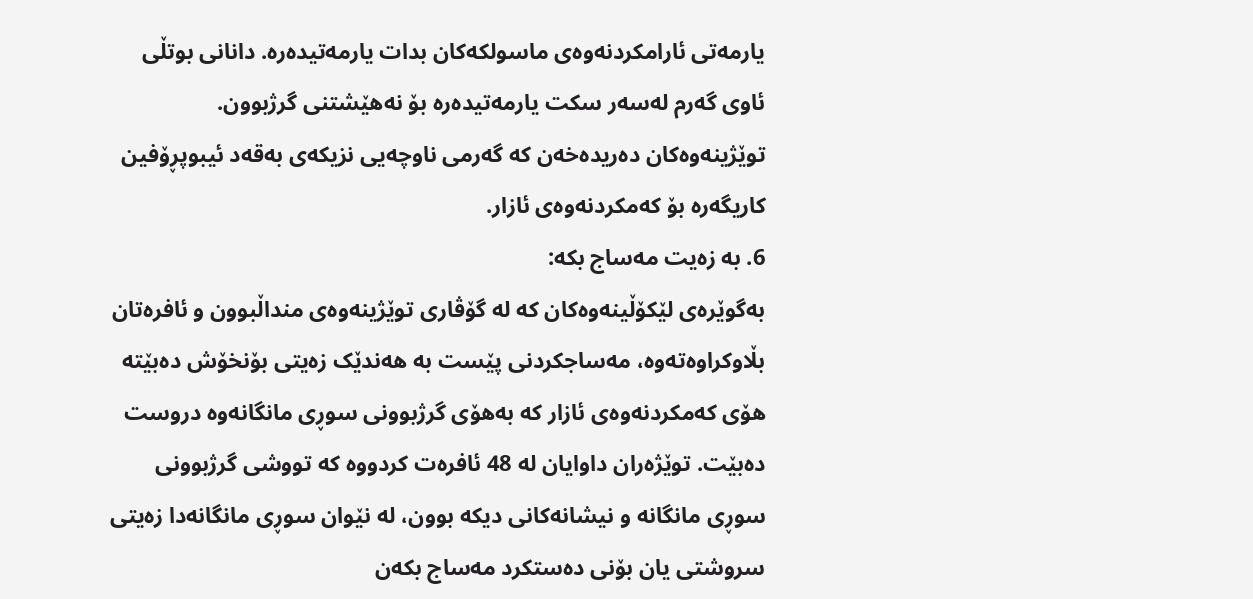یارمەتی ئارامکردنەوەی ماسولکەکان بدات یارمەتیدەرە. دانانی بوتڵی ئاوی گەرم لەسەر سکت یارمەتیدەرە بۆ نەهێشتنی گرژبوون. توێژینەوەکان دەریدەخەن کە گەرمی ناوچەیی نزیکەی بەقەد ئیبوپڕۆفین کاریگەرە بۆ کەمکردنەوەی ئازار.
6. بە زەیت مەساج بکە:
بەگوێرەی لێکۆڵینەوەکان کە لە گۆڤاری توێژینەوەی منداڵبوون و ئافرەتان بڵاوکراوەتەوە، مەساجکردنی پێست بە هەندێک زەیتی بۆنخۆش دەبێتە هۆی کەمکردنەوەی ئازار کە بەهۆی گرژبوونی سوڕی مانگانەوە دروست دەبێت. توێژەران داوایان لە 48 ئافرەت کردووە کە تووشی گرژبوونی سوڕی مانگانە و نیشانەکانی دیکە بوون، لە نێوان سوڕی مانگانەدا زەیتی سروشتی یان بۆنی دەستکرد مەساج بکەن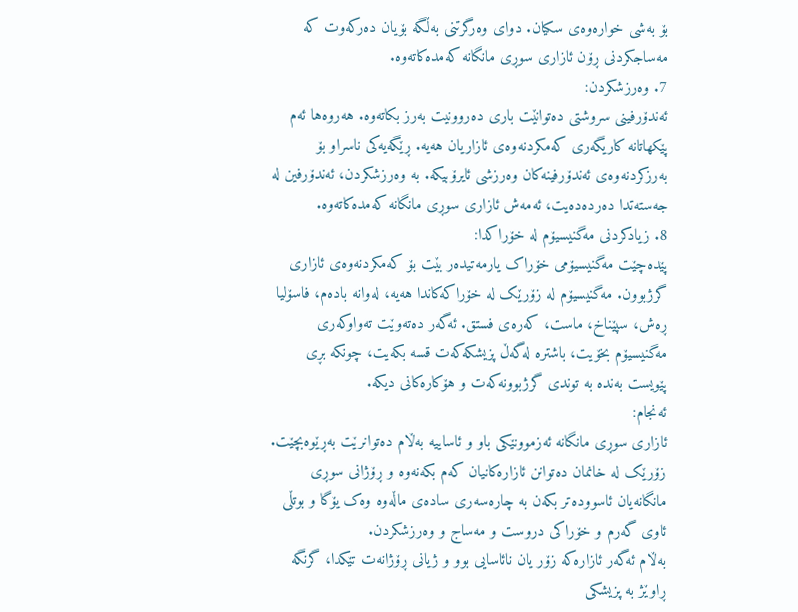بۆ بەشی خوارەوەی سکیان. دوای وەرگرتنی بەڵگە بۆیان دەرکەوت کە مەساجکردنی ڕۆن ئازاری سوڕی مانگانە کەمدەکاتەوە.
7. وەرزشکردن:
ئەندۆرفینی سروشتی دەتوانێت باری دەروونیت بەرز بکاتەوە. هەروەها ئەم پێکهاتانە کاریگەری کەمکردنەوەی ئازاریان هەیە. ڕێگەیەکی ناسراو بۆ بەرزکردنەوەی ئەندۆرفینەکان وەرزشی ئایرۆبیکە. بە وەرزشکردن، ئەندۆرفین لە جەستەتدا دەردەدەیت، ئەمەش ئازاری سوڕی مانگانە کەمدەکاتەوە.
8. زیادکردنی مەگنیسیۆم لە خۆراکدا:
پێدەچێت مەگنیسیۆمی خۆراک یارمەتیدەر بێت بۆ کەمکردنەوەی ئازاری گرژبوون. مەگنیسیۆم لە زۆرێک لە خۆراکەکاندا هەیە، لەوانە بادەم، فاسۆلیا ڕەش، سپێناخ، ماست، کەرەی فستق. ئەگەر دەتەوێت تەواوکەری مەگنیسیۆم بخۆیت، باشترە لەگەڵ پزیشکەکەت قسە بکەیت، چونکە بڕی پێویست بەندە بە توندی گرژبوونەکەت و هۆکارەکانی دیکە.
ئەنجام:
ئازاری سوڕی مانگانە ئەزموونێکی باو و ئاساییە بەڵام دەتوانرێت بەڕێوەبچێت. زۆرێک لە خانمان دەتوانن ئازارەکانیان کەم بکەنەوە و ڕۆژانی سوڕی مانگانەیان ئاسوودەتر بکەن بە چارەسەری سادەی ماڵەوە وەک یۆگا و بوتڵی ئاوی گەرم و خۆراکی دروست و مەساج و وەرزشکردن.
بەڵام ئەگەر ئازارەکە زۆر یان نائاسایی بوو و ژیانی ڕۆژانەت تێکدا، گرنگە ڕاوێژ بە پزیشکی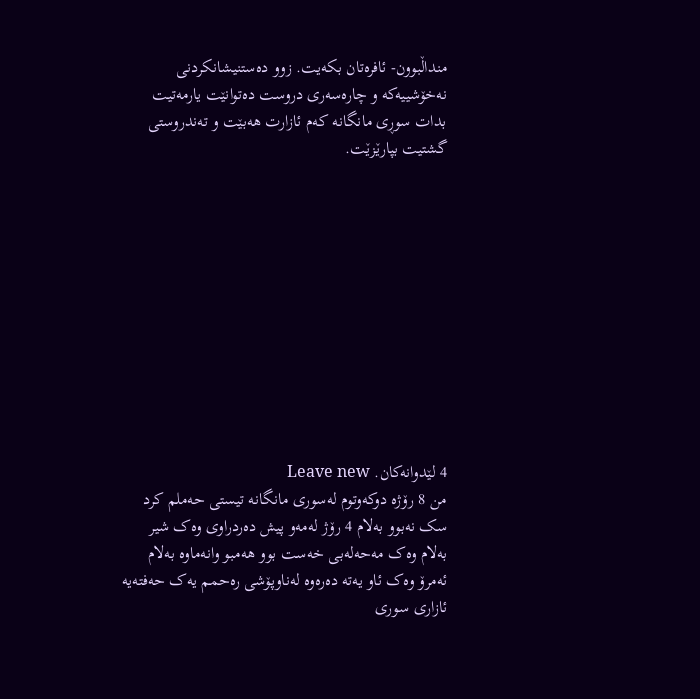منداڵبوون- ئافرەتان بکەیت. زوو دەستنیشانکردنی نەخۆشییەکە و چارەسەری دروست دەتوانێت یارمەتیت بدات سوڕی مانگانە کەم ئازارت هەبێت و تەندروستی گشتیت بپارێزێت.











4 لێدوانەکان. Leave new
من 8 رۆژه دوکەوتوم لەسوری مانگانە تیستی حەملم کرد سک نەبوو بەلام 4 رۆژ لەمەو پیش دەردراوی وەک شیر بەلام وەک مەحەلەبی خەست بوو هەمبو وانەماوە بەلام ئەمرۆ وەک ئاو یەتە دەرەوە لەناوپۆشی رەحمم یەک حەفتەیە ئازاری سوری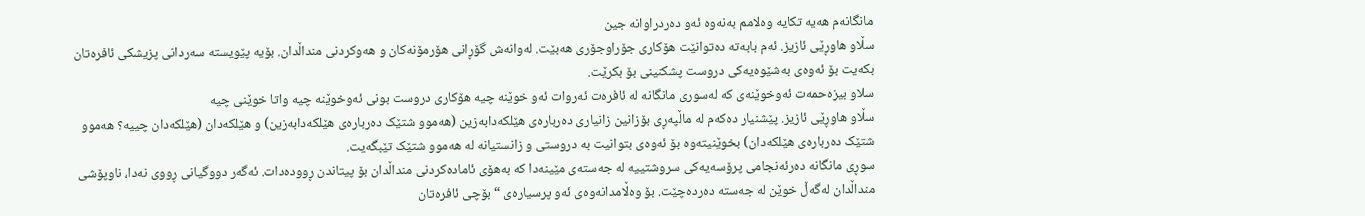مانگانەم هەیە تکایە وەلامم بەنەوە ئەو دەردراوانە جین
سڵاو هاوڕێی ئازیز. ئەم بابەتە دەتوانێت هۆکاری جۆراوجۆری هەبێت. لەوانەش گۆڕانی هۆرمۆنەکان و هەوکردنی منداڵدان. بۆیە پێویستە سەردانی پزیشکی ئافرەتان بکەیت بۆ ئەوەی بەشێوەیەکی دروست پشکنینی بۆ بکرێت.
سلاو بیزەحمەت ئەوخوێنەی کە لەسوری مانگانە لە ئافرەت ئەروات ئەو خوێنە چیە هۆکاری دروست بونی ئەوخوێنە چیە واتا خوێنی چیە
سڵاو هاوڕێی ئازیز. پێشنیار دەکەم لە ماڵپەڕی بۆزانین زانیاری دەربارەی هێلکەدابەزین (هەموو شتێک دەربارەی هێلکەدابەزین) و هێلکەدان (هێلکەدان چییە؟ هەموو شتێک دەربارەی هێلکەدان) بخوێنیتەوە بۆ ئەوەی بتوانیت بە دروستی و زانستیانە لە هەموو شتێک تێبگەیت.
سوڕی مانگانە دەرئەنجامی پرۆسەیەکی سروشتییە لە جەستەی مێینەدا کە بەهۆی ئامادەکردنی منداڵدان بۆ پیتاندن ڕوودەدات. ئەگەر دووگیانی ڕووی نەدا، ناوپۆشی منداڵدان لەگەڵ خوێن لە جەستە دەردەچێت. بۆ وەڵامدانەوەی ئەو پرسیارەی “بۆچی ئافرەتان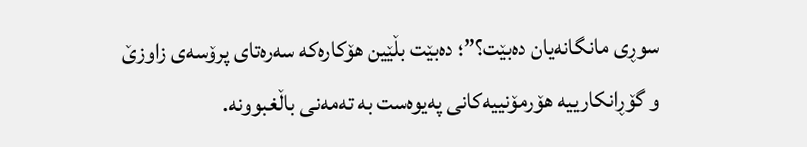سوڕی مانگانەیان دەبێت؟”؛ دەبێت بڵێین هۆکارەکە سەرەتای پرۆسەی زاوزێ و گۆڕانکارییە هۆرمۆنییەکانی پەیوەست بە تەمەنی باڵغبوونە.